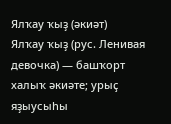Ялҡау ҡыҙ (әкиәт)
Ялҡау ҡыҙ (рус. Ленивая девочка) — башҡорт халыҡ әкиәте; урыҫ яҙыусыһы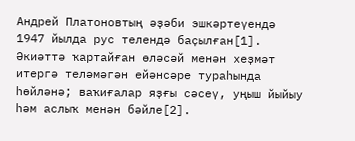Андрей Платоновтың әҙәби эшкәртеүендә 1947 йылда рус телендә баҫылған[1]. Әкиәттә ҡартайған өләсәй менән хеҙмәт итергә теләмәгән ейәнсәре тураһында һөйләнә; ваҡиғалар яҙғы сәсеү, уңыш йыйыу һәм аслыҡ менән бәйле[2].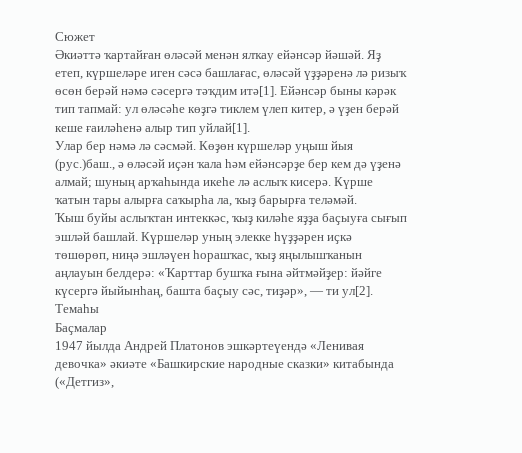Сюжет
Әкиәттә ҡартайған өләсәй менән ялҡау ейәнсәр йәшәй. Яҙ етеп, күршеләре иген сәсә башлағас, өләсәй үҙҙәренә лә ризыҡ өсөн берәй нәмә сәсергә тәҡдим итә[1]. Ейәнсәр быны кәрәк тип тапмай: ул өләсәһе көҙгә тиклем үлеп китер, ә үҙен берәй кеше ғаиләһенә алыр тип уйлай[1].
Улар бер нәмә лә сәсмәй. Көҙөн күршеләр уңыш йыя (рус.)баш., ә өләсәй иҫән ҡала һәм ейәнсәрҙе бер кем дә үҙенә алмай; шуның арҡаһында икеһе лә аслыҡ кисерә. Күрше ҡатын тары алырға саҡырһа ла, ҡыҙ барырға теләмәй.
Ҡыш буйы аслыҡтан интеккәс, ҡыҙ киләһе яҙҙа баҫыуға сығып эшләй башлай. Күршеләр уның элекке һүҙҙәрен иҫкә төшөрөп, ниңә эшләүен һорашҡас, ҡыҙ яңылышҡанын аңлауын белдерә: «Ҡарттар бушҡа ғына әйтмәйҙер: йәйге күсергә йыйынһаң, башта баҫыу сәс, тиҙәр», — ти ул[2].
Темаһы
Баҫмалар
1947 йылда Андрей Платонов эшкәртеүендә «Ленивая девочка» әкиәте «Башкирские народные сказки» китабында («Детгиз»,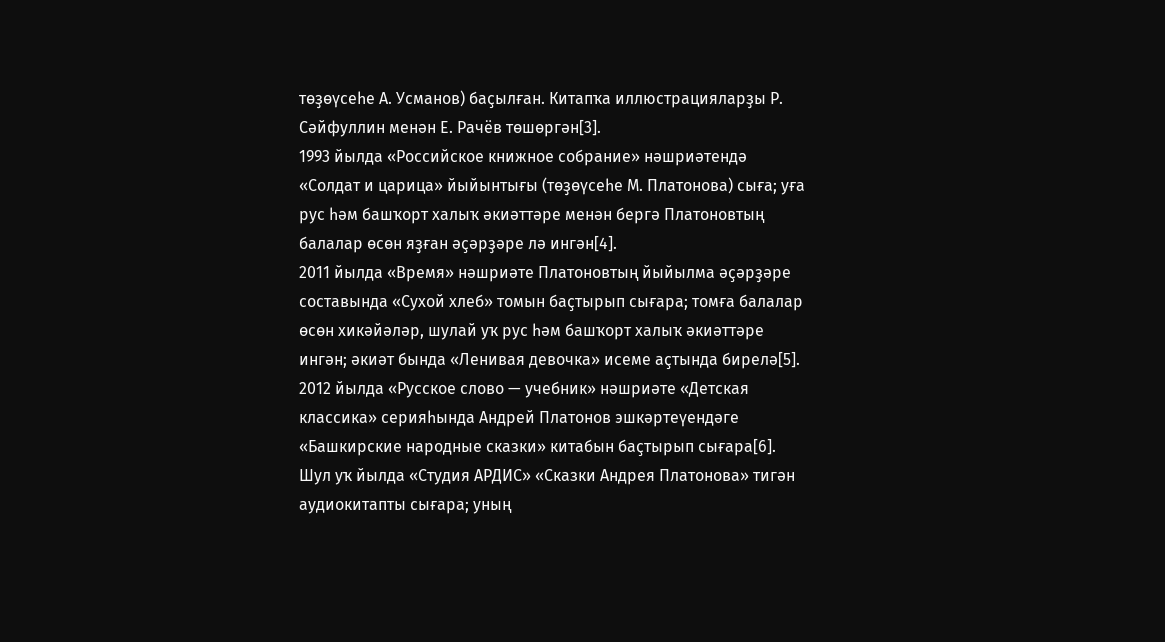төҙөүсеһе А. Усманов) баҫылған. Китапҡа иллюстрацияларҙы Р. Сәйфуллин менән Е. Рачёв төшөргән[3].
1993 йылда «Российское книжное собрание» нәшриәтендә «Солдат и царица» йыйынтығы (төҙөүсеһе М. Платонова) сыға; уға рус һәм башҡорт халыҡ әкиәттәре менән бергә Платоновтың балалар өсөн яҙған әҫәрҙәре лә ингән[4].
2011 йылда «Время» нәшриәте Платоновтың йыйылма әҫәрҙәре составында «Сухой хлеб» томын баҫтырып сығара; томға балалар өсөн хикәйәләр, шулай уҡ рус һәм башҡорт халыҡ әкиәттәре ингән; әкиәт бында «Ленивая девочка» исеме аҫтында бирелә[5].
2012 йылда «Русское слово — учебник» нәшриәте «Детская классика» серияһында Андрей Платонов эшкәртеүендәге «Башкирские народные сказки» китабын баҫтырып сығара[6]. Шул уҡ йылда «Студия АРДИС» «Сказки Андрея Платонова» тигән аудиокитапты сығара; уның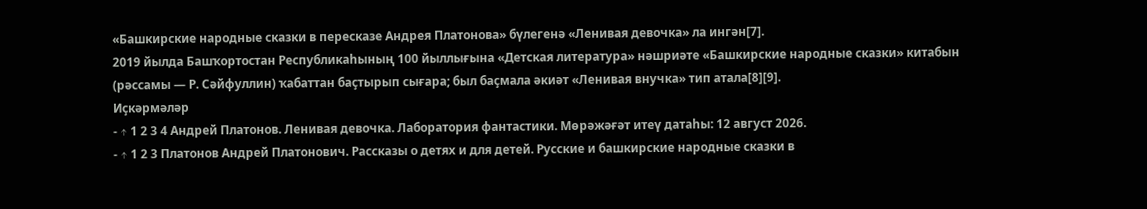«Башкирские народные сказки в пересказе Андрея Платонова» бүлегенә «Ленивая девочка» ла ингән[7].
2019 йылда Башҡортостан Республикаһының 100 йыллығына «Детская литература» нәшриәте «Башкирские народные сказки» китабын (рәссамы — Р. Сәйфуллин) ҡабаттан баҫтырып сығара; был баҫмала әкиәт «Ленивая внучка» тип атала[8][9].
Иҫкәрмәләр
- ↑ 1 2 3 4 Андрей Платонов. Ленивая девочка. Лаборатория фантастики. Мөрәжәғәт итеү датаһы: 12 август 2026.
- ↑ 1 2 3 Платонов Андрей Платонович. Рассказы о детях и для детей. Русские и башкирские народные сказки в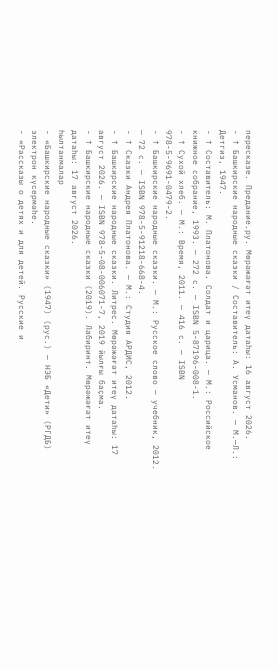пересказе. Предание.ру. Мөрәжәғәт итеү датаһы: 16 август 2026.
- ↑ Башкирские народные сказки / Составитель: А. Усманов. — М.—Л.: Детгиз, 1947.
- ↑ Составитель: М. Платонова. Солдат и царица. — М.: Российское книжное собрание, 1993. — 272 с. — ISBN 5-87196-008-1.
- ↑ Сухой хлеб. — М.: Время, 2011. — 416 с. — ISBN 978-5-9691-0479-2.
- ↑ Башкирские народные сказки. — М.: Русское слово — учебник, 2012. — 72 с. — ISBN 978-5-91218-668-4.
- ↑ Сказки Андрея Платонова. — М.: Студия АРДИС, 2012.
- ↑ Башкирские народные сказки. Литрес. Мөрәжәғәт итеү датаһы: 17 август 2026. — ISBN 978-5-08-006071-7, 2019 йылғы баҫма.
- ↑ Башкирские народные сказки (2019). Лабиринт. Мөрәжәғәт итеү датаһы: 17 август 2026.
Һылтанмалар
- «Башкирские народные сказки» (1947) (рус.) — НЭБ «Дети» (РГДБ) электрон күсермәһе.
- «Рассказы о детях и для детей. Русские и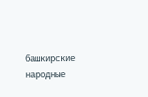башкирские народные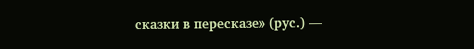сказки в пересказе» (рус.) —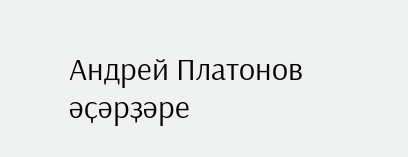Андрей Платонов әҫәрҙәре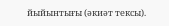йыйынтығы (әкиәт тексы).